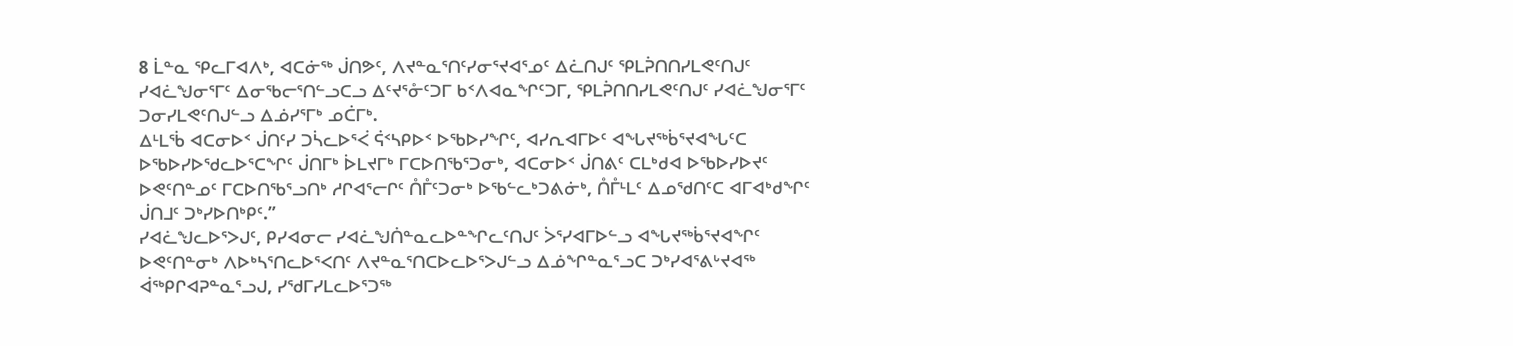8 ᒫᓐᓇ ᕿᓚᒥᐊᐱᒃ, ᐊᑕᓃᖅ ᒎᑎᕗᑦ, ᐱᔪᓐᓇᕐᑎᑦᓯᓂᕐᔪᐊᕐᓄᑦ ᐃᓛᑎᒍᑦ ᕿᒪᕉᑎᑎᓯᒪᕙᑦᑎᒍᑦ ᓯᐊᓛᖑᓂᕐᒥᑦ ᐃᓂᖃᓕᕐᑎᓪᓗᑕᓗ ᐃᑦᔪᕐᓁᑦᑐᒥ ᑲᑉᐱᐊᓇᖏᑦᑐᒥ, ᕿᒪᕉᑎᑎᓯᒪᕙᑦᑎᒍᑦ ᓯᐊᓛᖑᓂᕐᒥᑦ ᑐᓂᓯᒪᕙᑦᑎᒍᓪᓗ ᐃᓅᓯᕐᒥᒃ ᓄᑖᒥᒃ.
ᐃᒻᒪᖄ ᐊᑕᓂᐅᑉ ᒎᑎᑦᓯ ᑐᓵᓚᐅᕐᐹ ᕌᑉᓴᑭᐅᑉ ᐅᖃᐅᓯᖏᑦ, ᐊᓯᕆᐊᒥᐅᑦ ᐊᖓᔪᖅᑳᕐᔪᐊᖓᑦᑕ ᐅᖃᐅᓯᐅᖁᓚᐅᕐᑕᖏᑦ ᒎᑎᒥᒃ ᐆᒪᔪᒥᒃ ᒥᑕᐅᑎᖃᕐᑐᓂᒃ, ᐊᑕᓂᐅᑉ ᒎᑎᕕᑦ ᑕᒪᒃᑯᐊ ᐅᖃᐅᓯᐅᔪᑦ ᐅᕙᑦᑎᓐᓄᑦ ᒥᑕᐅᑎᖃᕐᓗᑎᒃ ᓱᒋᐊᕐᓕᒋᑦ ᑍᒤᑦᑐᓂᒃ ᐅᖃᓪᓚᒃᑐᕕᓃᒃ, ᑍᒤᒻᒪᑦ ᐃᓄᖁᑎᑦᑕ ᐊᒥᐊᒃᑯᖏᑦ ᒎᑎᒧᑦ ᑐᒃᓯᐅᑎᒃᑭᑦ.”
ᓯᐊᓛᖑᓚᐅᕐᐳᒍᑦ, ᑭᓯᐊᓂᓕ ᓯᐊᓛᖑᑏᓐᓇᓚᐅᓐᖏᓚᑦᑎᒍᑦ ᐴᕐᓯᐊᒥᐅᓪᓗ ᐊᖓᔪᖅᑳᕐᔪᐊᖏᑦ ᐅᕙᑦᑎᓐᓂᒃ ᐱᐅᒃᓴᕐᑎᓚᐅᕐᐸᑎᑦ ᐱᔪᓐᓇᕐᑎᑕᐅᓚᐅᕐᐳᒍᓪᓗ ᐃᓅᖏᓐᓇᕐᓗᑕ ᑐᒃᓯᐊᕐᕕᒡᔪᐊᖅ ᐋᖅᑭᒋᐊᕈᓐᓇᕐᓗᒍ, ᓯᖁᒥᓯᒪᓚᐅᕐᑐᖅ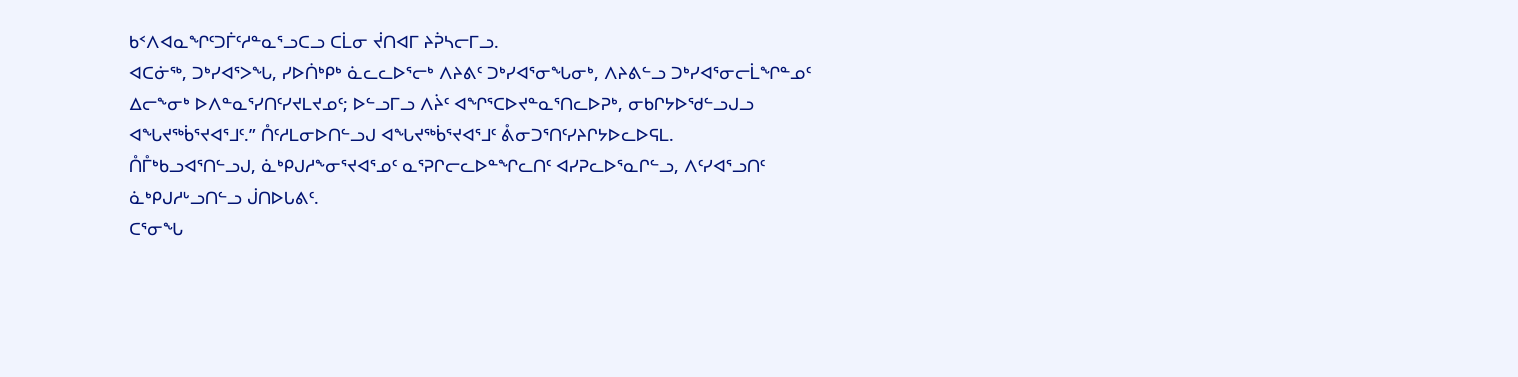ᑲᑉᐱᐊᓇᖏᑦᑐᒦᑦᓱᓐᓇᕐᓗᑕᓗ ᑕᒫᓂ ᔫᑎᐊᒥ ᔨᕉᓴᓕᒥᓗ.
ᐊᑕᓃᖅ, ᑐᒃᓯᐊᕐᐳᖓ, ᓯᐅᑏᒃᑭᒃ ᓈᓚᓚᐅᕐᓕᒃ ᐱᔨᕕᑦ ᑐᒃᓯᐊᕐᓂᖓᓂᒃ, ᐱᔨᕕᓪᓗ ᑐᒃᓯᐊᕐᓂᓕᒫᖏᓐᓄᑦ ᐃᓕᖕᓂᒃ ᐅᐱᓐᓇᕐᓯᑎᑦᓯᔪᒪᔪᓄᑦ; ᐅᓪᓗᒥᓗ ᐱᔩᑦ ᐊᖏᕐᑕᐅᔪᓐᓇᕐᑎᓚᐅᕈᒃ, ᓂᑲᒋᔭᐅᖁᓪᓗᒍᓗ ᐊᖓᔪᖅᑳᕐᔪᐊᕐᒧᑦ.” ᑍᑦᓱᒪᓂᐅᑎᓪᓗᒍ ᐊᖓᔪᖅᑳᕐᔪᐊᕐᒧᑦ ᕔᓂᑐᕐᑎᑦᓯᔨᒋᔭᐅᓚᐅᕋᒪ.
ᑍᒤᒃᑲᓗᐊᕐᑎᓪᓗᒍ, ᓈᒃᑭᒍᓱᖕᓂᕐᔪᐊᕐᓄᑦ ᓇᕐᕈᒋᓕᓚᐅᓐᖏᓚᑎᑦ ᐊᓯᕈᓚᐅᕐᓇᒋᓪᓗ, ᐱᑦᓯᐊᕐᓗᑎᑦ ᓈᒃᑭᒍᓱᒡᓗᑎᓪᓗ ᒎᑎᐅᒐᕕᑦ.
ᑕᕐᓂᖓ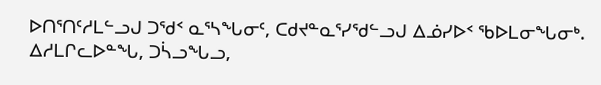ᐅᑎᕐᑎᑦᓱᒪᓪᓗᒍ ᑐᖁᑉ ᓇᕐᓴᖓᓂᑦ, ᑕᑯᔪᓐᓇᕐᓯᖁᓪᓗᒍ ᐃᓅᓯᐅᑉ ᖃᐅᒪᓂᖓᓂᒃ.
ᐃᓱᒪᒋᓚᐅᓐᖓ, ᑐᓵᓗᖓᓗ,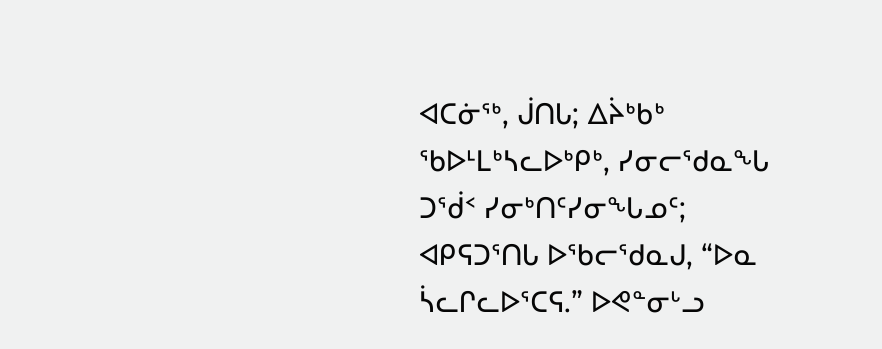ᐊᑕᓃᖅ, ᒎᑎᒐ; ᐃᔩᒃᑲᒃ ᖃᐅᒻᒪᒃᓴᓚᐅᒃᑭᒃ, ᓯᓂᓕᖁᓇᖓ ᑐᖂᑉ ᓯᓂᒃᑎᑦᓯᓂᖓᓄᑦ;
ᐊᑭᕋᑐᕐᑎᒐ ᐅᖃᓕᖁᓇᒍ, “ᐅᓇ ᓵᓚᒋᓚᐅᕐᑕᕋ.” ᐅᕙᓐᓂᒡᓗ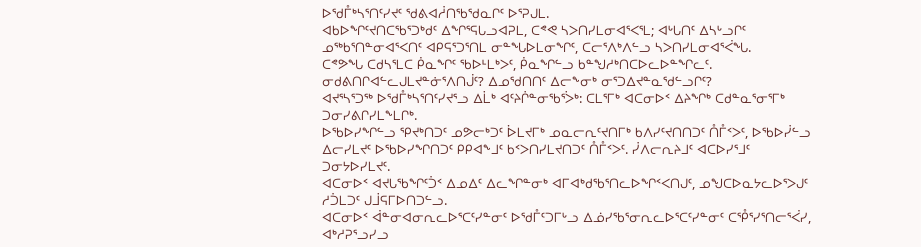ᐅᖁᒤᒃᓴᕐᑎᑦᓯᔪᑦ ᖁᕕᐊᓲᑎᖃᖁᓇᒋᑦ ᐅᕐᕈᒍᒪ.
ᐊᑲᐅᖏᑦᔪᑎᑕᖃᕐᑐᒃᑯᑦ ᐃᖏᕐᕋᒐᓗᐊᕈᒪ, ᑕᕝᕙ ᓴᐳᑎᓯᒪᓂᐊᕐᐸᕐᒪ; ᐊᒡᒐᑎᑦ ᐃᓴᒡᓗᒋᑦ ᓄᖅᑲᕐᑎᓐᓂᐊᕐᐸᑎᑦ ᐊᑭᕋᕐᑐᕐᑎᒪ ᓂᓐᖓᐅᒪᓂᖏᑦ, ᑕᓕᕐᐱᒃᐱᓪᓗ ᓴᐳᑎᓯᒪᓂᐊᕐᐹᖓ.
ᑕᕝᕗᖓ ᑕᑯᓴᕐᒪᑕ ᑮᓇᖏᑦ ᖃᐅᒻᒪᒃᐳᑦ, ᑮᓇᖏᓪᓗ ᑲᓐᖑᓱᒃᑎᑕᐅᓚᐅᓐᖏᓚᑦ.
ᓂᑯᕕᑎᒋᐊᓪᓚᒍᒪᔪᓐᓃᕐᐱᑎᒎᑦ? ᐃᓄᖁᑎᑎᑦ ᐃᓕᖕᓂᒃ ᓂᕐᑐᐃᔪᓐᓇᖁᓪᓗᒋᑦ?
ᐊᔪᕐᓴᕐᑐᖅ ᐅᖁᒤᒃᓴᕐᑎᑦᓯᔪᕐᓗ ᐃᒫᒃ ᐊᑦᔨᒌᓐᓂᖃᕐᐴᒃ: ᑕᒪᕐᒥᒃ ᐊᑕᓂᐅᑉ ᐃᔨᖏᒃ ᑕᑯᓐᓇᕐᓂᕐᒥᒃ ᑐᓂᓯᕕᒋᓯᒪᖕᒪᒋᒃ.
ᐅᖃᐅᓯᖏᓪᓗ ᕿᔪᒃᑎᑐᑦ ᓄᕗᓕᒃᑐᑦ ᐆᒪᔪᒥᒃ ᓄᓇᓕᕆᑦᔪᑎᒥᒃ ᑲᐱᓯᑦᔪᑎᑎᑐᑦ ᑍᒤᑉᐳᑦ, ᐅᖃᐅᓰᓪᓗ ᐃᓕᓯᒪᔪᑦ ᐅᖃᐅᓯᖏᑎᑐᑦ ᑭᑭᐊᖕᒧᑦ ᑲᑉᐳᑎᓯᒪᔪᑎᑐᑦ ᑍᒤᑉᐳᑦ. ᓰᐱᓕᕆᔨᒧᑦ ᐊᑕᐅᓯᕐᒧᑦ ᑐᓂᔭᐅᓯᒪᔪᑦ.
ᐊᑕᓂᐅᑉ ᐊᔪᒐᖃᖏᑦᑑᑉ ᐃᓄᐃᑦ ᐃᓚᖏᓐᓂᒃ ᐊᒥᐊᒃᑯᖃᕐᑎᓚᐅᖏᑉᐸᑎᒍᑦ, ᓄᖑᑕᐅᓇᔭᓚᐅᕐᐳᒍᑦ ᓱᑑᒪᑐᑦ ᒍᒨᕋᒥᐅᑎᑐᓪᓗ.
ᐊᑕᓂᐅᑉ ᐋᓐᓂᐊᓂᕆᓚᐅᕐᑕᑦᓯᓐᓂᑦ ᐅᖁᒤᑦᑐᒥᒡᓗ ᐃᓅᓯᖃᕐᓂᕆᓚᐅᕐᑕᑦᓯᓐᓂᑦ ᑕᕾᕐᓯᕐᑎᓕᕐᐹᓯ, ᐊᒃᓱᕈᕐᓗᓯᓗ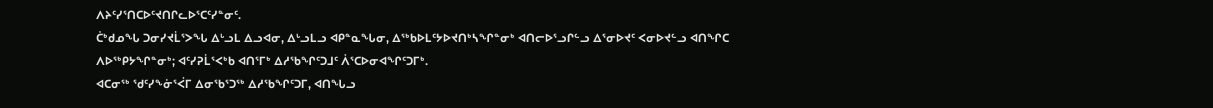ᐱᔨᑦᓯᕐᑎᑕᐅᑦᔪᑎᒋᓚᐅᕐᑕᑦᓯᓐᓂᑦ.
ᑖᒃᑯᓄᖓ ᑐᓂᓯᔪᒫᕐᐳᖓ ᐃᒡᓗᒪ ᐃᓗᐊᓂ, ᐃᒡᓗᒪᓗ ᐊᑭᓐᓇᖓᓂ, ᐃᖅᑲᐅᒪᑦᔭᐅᔪᑎᒃᓴᖏᓐᓂᒃ ᐊᑎᓕᐅᕐᓗᒋᓪᓗ ᐃᕐᓂᐅᔪᑦ ᐸᓂᐅᔪᓪᓗ ᐊᑎᖏᑕ ᐱᐅᖅᑭᔭᖏᓐᓂᒃ; ᐊᑦᓯᕈᒫᕐᐸᒃᑲ ᐊᑎᕐᒥᒃ ᐃᓱᖃᖏᑦᑐᒧᑦ ᐲᕐᑕᐅᓂᐊᖏᑦᑐᒥᒃ.
ᐊᑕᓂᖅ ᖁᑦᓯᖕᓃᕐᐹᒥ ᐃᓂᖃᕐᑐᖅ ᐃᓱᖃᖏᑦᑐᒥ, ᐊᑎᖓᓗ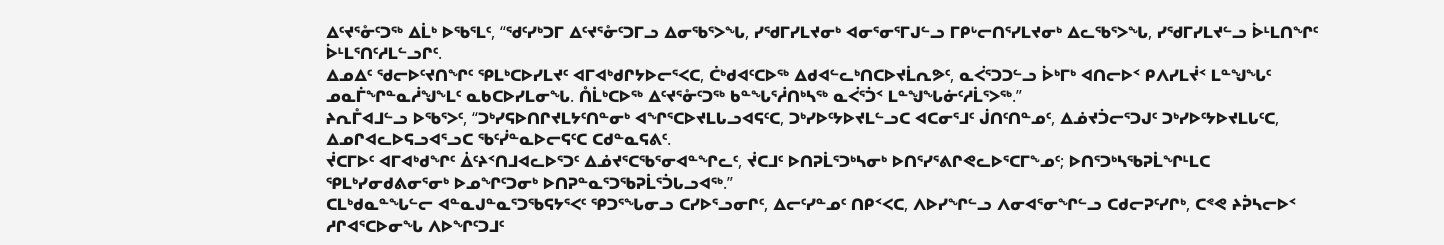ᐃᑦᔪᕐᓁᑦᑐᖅ ᐃᒫᒃ ᐅᖃᕐᒪᑦ, “ᖁᑦᓯᒃᑐᒥ ᐃᑦᔪᕐᓁᑦᑐᒥᓗ ᐃᓂᖃᕐᐳᖓ, ᓯᖁᒥᓯᒪᔪᓂᒃ ᐊᓂᕐᓂᕐᒥᒍᓪᓗ ᒥᑭᒡᓕᑎᕐᓯᒪᔪᓂᒃ ᐃᓚᖃᕐᐳᖓ, ᓯᖁᒥᓯᒪᔪᓪᓗ ᐆᒻᒪᑎᖏᑦ ᐆᒻᒪᕐᑎᑦᓱᒪᓪᓗᒋᑦ.
ᐃᓄᐃᑦ ᖁᓕᐅᑦᔪᑎᖏᑦ ᕿᒪᒃᑕᐅᓯᒪᔪᑦ ᐊᒥᐊᒃᑯᒋᔭᐅᓕᕐᐸᑕ, ᑖᒃᑯᐊᑦᑕᐅᖅ ᐃᑯᐊᓪᓚᒃᑎᑕᐅᔪᒫᕆᕗᑦ, ᓇᐹᕐᑐᑐᓪᓗ ᐆᒃᒥᒃ ᐊᑎᓕᐅᑉ ᑭᐱᓯᒪᔫᑉ ᒪᓐᖑᖓᑦ ᓄᓇᒦᖏᓐᓇᓲᖑᖕᒪᑦ ᓇᑲᑕᐅᓯᒪᓂᖓ. ᑍᒫᒃᑕᐅᖅ ᐃᑦᔪᕐᓁᑦᑐᖅ ᑲᓐᖓᕐᓲᑎᒃᓴᖅ ᓇᐹᕐᑑᑉ ᒪᓐᖑᖓᓃᑦᓱᒫᕐᐳᖅ.”
ᔨᕆᒤᐊᒧᓪᓗ ᐅᖃᕐᐳᑦ, “ᑐᒃᓯᕋᐅᑎᒋᔪᒪᔭᑦᑎᓐᓂᒃ ᐊᖏᕐᑕᐅᔪᒪᒐᓗᐊᕋᑦᑕ, ᑐᒃᓯᐅᑦᔭᐅᔪᒪᓪᓗᑕ ᐊᑕᓂᕐᒧᑦ ᒎᑎᑦᑎᓐᓄᑦ, ᐃᓅᔪᑑᓕᕐᑐᒍᑦ ᑐᒃᓯᐅᑦᔭᐅᔪᒪᒐᑦᑕ, ᐃᓄᒋᐊᓚᐅᕋᓗᐊᕐᓗᑕ ᖃᑦᓰᓐᓇᐅᓕᕋᑦᑕ ᑕᑯᓐᓇᕋᕕᑦ.
ᔫᑕᒥᐅᑦ ᐊᒥᐊᒃᑯᖏᑦ ᐄᑦᔨᑉᑎᒧᐊᓚᐅᕐᑐᑦ ᐃᓅᔪᕐᑕᖃᕐᓂᐊᓐᖏᓚᑦ, ᔫᑕᒧᑦ ᐅᑎᕈᒫᕐᑐᒃᓴᓂᒃ ᐅᑎᕐᓯᕐᕕᒋᕙᓚᐅᕐᑕᒥᖕᓄᑦ; ᐅᑎᕐᑐᒃᓴᖃᕈᒫᖏᒻᒪᑕ ᕿᒪᒃᓯᓂᑯᕕᓂᕐᓂᒃ ᐅᓄᖏᑦᑐᓂᒃ ᐅᑎᕈᓐᓇᕐᑐᖃᕈᒫᕐᑑᒐᓗᐊᖅ.”
ᑕᒪᒃᑯᓇᓐᖓᓪᓕ ᐊᓐᓇᒍᓐᓇᕐᑐᖃᕋᔭᕐᐸᑦ ᕿᑐᕐᖓᓂᓗ ᑕᓯᐅᕐᓗᓂᒋᑦ, ᐃᓕᑦᓯᓐᓄᑦ ᑎᑭᑉᐸᑕ, ᐱᐅᓯᖏᓪᓗ ᐱᓂᐊᕐᓂᖏᓪᓗ ᑕᑯᓕᕈᑦᓯᒋᒃ, ᑕᕝᕙ ᔨᕉᓴᓕᐅᑉ ᓱᒋᐊᕐᑕᐅᓂᖓ ᐱᐅᖏᑦᑐᒧᑦ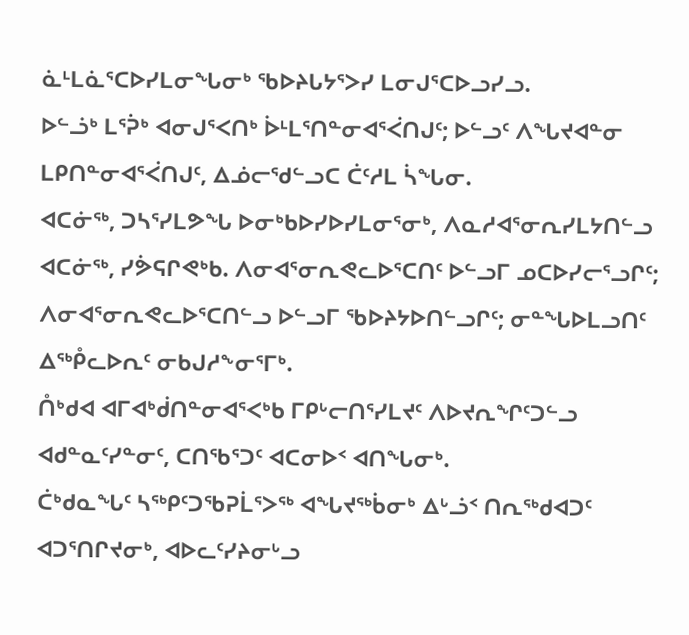ᓈᒻᒪᓈᕐᑕᐅᓯᒪᓂᖓᓂᒃ ᖃᐅᔨᒐᔭᕐᐳᓯ ᒪᓂᒍᕐᑕᐅᓗᓯᓗ.
ᐅᓪᓘᒃ ᒪᕐᕉᒃ ᐊᓂᒍᕐᐸᑎᒃ ᐆᒻᒪᕐᑎᓐᓂᐊᕐᐹᑎᒍᑦ; ᐅᓪᓗᑦ ᐱᖓᔪᐊᓐᓂ ᒪᑭᑎᓐᓂᐊᕐᐹᑎᒍᑦ, ᐃᓅᓕᖁᓪᓗᑕ ᑖᑦᓱᒪ ᓵᖓᓂ.
ᐊᑕᓃᖅ, ᑐᓴᕐᓯᒪᕗᖓ ᐅᓂᒃᑲᐅᓯᐅᓯᒪᓂᕐᓂᒃ, ᐱᓇᓱᐊᕐᓂᕆᓯᒪᔭᑎᓪᓗ ᐊᑕᓃᖅ, ᓯᕘᕋᒋᕙᒃᑲ. ᐱᓂᐊᕐᓂᕆᕙᓚᐅᕐᑕᑎᑦ ᐅᓪᓗᒥ ᓄᑕᐅᓯᓕᕐᓗᒋᑦ; ᐱᓂᐊᕐᓂᕆᕙᓚᐅᕐᑕᑎᓪᓗ ᐅᓪᓗᒥ ᖃᐅᔨᔭᐅᑎᓪᓗᒋᑦ; ᓂᓐᖓᐅᒪᓗᑎᑦ ᐃᖅᑬᓚᐅᕆᑦ ᓂᑲᒍᓱᖕᓂᕐᒥᒃ.
ᑍᒃᑯᐊ ᐊᒥᐊᒃᑰᑎᓐᓂᐊᕐᐸᒃᑲ ᒥᑭᒡᓕᑎᕐᓯᒪᔪᑦ ᐱᐅᔪᕆᖏᑦᑐᓪᓗ ᐊᑯᓐᓇᑦᓯᓐᓂᑦ, ᑕᑎᖃᕐᑐᑦ ᐊᑕᓂᐅᑉ ᐊᑎᖓᓂᒃ.
ᑖᒃᑯᓇᖓᑦ ᓴᖅᑭᑦᑐᖃᕈᒫᕐᐳᖅ ᐊᖓᔪᖅᑳᓂᒃ ᐃᒡᓘᑉ ᑎᕆᖅᑯᐊᑐᑦ ᐊᑐᕐᑎᒋᔪᓂᒃ, ᐊᐅᓚᑦᓯᔨᓂᒡᓗ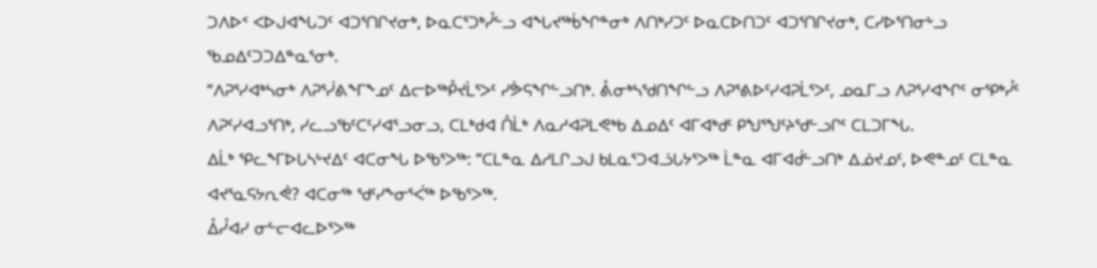ᑐᐱᐅᑉ ᐸᐅᒍᐊᖓᑐᑦ ᐊᑐᕐᑎᒋᔪᓂᒃ, ᐅᓇᑕᕐᑐᒃᓮᓪᓗ ᐊᖓᔪᖅᑳᖏᓐᓂᒃ ᐱᑎᒃᓯᑐᑦ ᐅᓇᑕᐅᑎᑐᑦ ᐊᑐᕐᑎᒋᔪᓂᒃ, ᑕᓯᐅᕐᑎᓂᒡᓗ ᖃᓄᐃᑦᑐᑐᐃᓐᓇᕐᓂᒃ.
“ᐱᕈᕐᓯᐊᒃᓴᓂᒃ ᐱᕈᕐᓰᕕᖕᒥᖕᓄᑦ ᐃᓕᐅᖅᑬᔪᒫᕐᐳᑦ ᓯᕘᕋᖏᓪᓗᑎᒃ. ᕔᓂᒃᓴᖁᑎᖏᓪᓗ ᐱᕈᕐᕕᐅᑦᓯᐊᕈᒫᕐᐳᑦ, ᓄᓇᒥᓗ ᐱᕈᕐᓯᐊᖏᑦ ᓂᕿᒃᓮᑦ ᐱᕈᑦᓯᐊᓗᕐᑎᒃ, ᓯᓚᓗᖃᑦᑕᑦᓯᐊᕐᓗᓂᓗ, ᑕᒪᒃᑯᐊ ᑍᒫᒃ ᐱᓇᓱᐊᕈᒪᕙᒃᑲ ᐃᓄᐃᑦ ᐊᒥᐊᒃᑯᑦ ᑭᖑᕐᖑᑦᔨᖁᓪᓗᒋᑦ ᑕᒪᑐᒥᖓ.
ᐃᒫᒃ ᕿᓚᖕᒥᐅᒐᓴᒡᔪᐃᑦ ᐊᑕᓂᖓ ᐅᖃᕐᐳᖅ: “ᑕᒪᓐᓇ ᐃᓱᒪᒋᓗᒍ ᑲᒪᓇᕐᑐᐊᓘᒐᔭᕐᐳᖅ ᒫᓐᓇ ᐊᒥᐊᑰᓪᓗᑎᒃ ᐃᓅᔪᓄᑦ, ᐅᕙᓐᓄᑦ ᑕᒪᓐᓇ ᐊᔪᕐᓇᕋᔭᕆᕚ? ᐊᑕᓂᖅ ᖁᑦᓯᖕᓂᕐᐹᖅ ᐅᖃᕐᐳᖅ.
ᐂᓮᐊᓯ ᓂᓪᓕᐊᓚᐅᕐᐳᖅ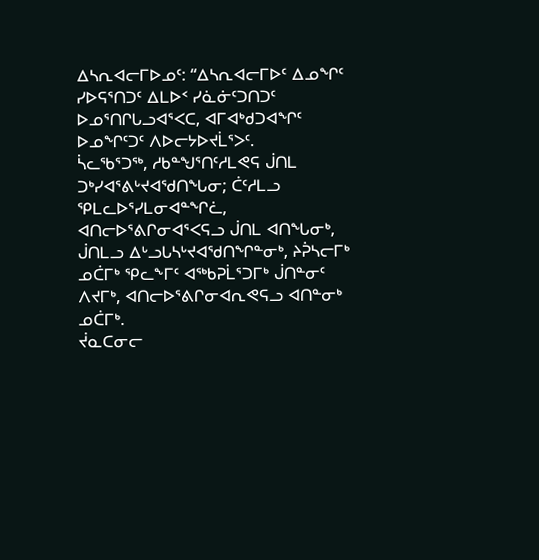ᐃᓴᕆᐊᓕᒥᐅᓄᑦ: “ᐃᓴᕆᐊᓕᒥᐅᑦ ᐃᓄᖏᑦ ᓯᐅᕋᕐᑎᑐᑦ ᐃᒪᐅᑉ ᓯᓈᓃᑦᑐᑎᑐᑦ ᐅᓄᕐᑎᒋᒐᓗᐊᕐᐸᑕ, ᐊᒥᐊᒃᑯᑐᐊᖏᑦ ᐅᓄᖏᑦᑐᑦ ᐱᐅᓕᔭᐅᔪᒫᕐᐳᑦ.
ᓵᓚᖃᕐᑐᖅ, ᓱᑲᓐᖑᕐᑎᑦᓱᒪᕙᕋ ᒎᑎᒪ ᑐᒃᓯᐊᕐᕕᒡᔪᐊᖁᑎᖓᓂ; ᑖᑦᓱᒪᓗ ᕿᒪᓚᐅᕐᓯᒪᓂᐊᓐᖏᓛ, ᐊᑎᓕᐅᕐᕕᒋᓂᐊᕐᐸᕋᓗ ᒎᑎᒪ ᐊᑎᖓᓂᒃ, ᒎᑎᒪᓗ ᐃᒡᓗᒐᓴᒡᔪᐊᖁᑎᖏᓐᓂᒃ, ᔨᕉᓴᓕᒥᒃ ᓄᑖᒥᒃ ᕿᓚᖕᒥᑦ ᐊᖅᑲᕈᒫᕐᑐᒥᒃ ᒎᑎᓐᓂᑦ ᐱᔪᒥᒃ, ᐊᑎᓕᐅᕐᕕᒋᓂᐊᕆᕙᕋᓗ ᐊᑎᓐᓂᒃ ᓄᑖᒥᒃ.
ᔫᓇᑕᓂᓕ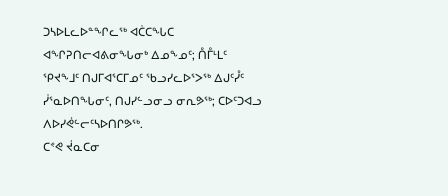ᑐᓴᐅᒪᓚᐅᓐᖏᓚᖅ ᐊᑖᑕᖓᑕ ᐊᖏᕈᑎᓕᐊᕕᓂᖓᓂᒃ ᐃᓄᖕᓄᑦ; ᑍᒤᒻᒪᑦ ᕿᔪᖕᒧᑦ ᑎᒍᒥᐊᕐᑕᒥᓄᑦ ᖃᓗᓯᓚᐅᕐᐳᖅ ᐃᒍᑦᓮᑦ ᓰᕐᓇᐅᑎᖓᓂᑦ, ᑎᒍᓯᓪᓗᓂᓗ ᓂᕆᕗᖅ; ᑕᐅᑦᑐᐊᓗ ᐱᐅᓯᕚᓪᓕᑦᓴᐅᑎᒋᕗᖅ.
ᑕᕝᕙ ᔫᓇᑕᓂ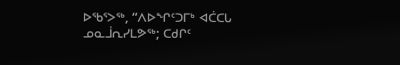ᐅᖃᕐᐳᖅ, “ᐱᐅᖏᑦᑐᒥᒃ ᐊᑖᑕᒐ ᓄᓇᒨᕆᓯᒪᕗᖅ; ᑕᑯᒋᑦ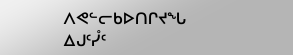ᐱᕙᓪᓕᑲᐅᑎᒋᔪᖓ ᐃᒍᑦᓮᑦ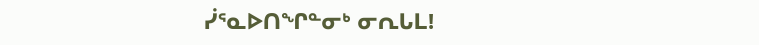ᓰᕐᓇᐅᑎᖏᓐᓂᒃ ᓂᕆᒐᒪ!